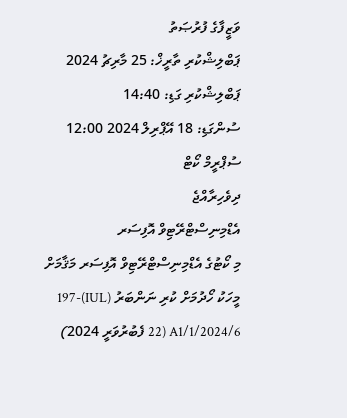ވަޒީފާގެ ފުރުޞަތު
ޕަބްލިޝްކުރި ތާރީޚް: 25 މާރިޗު 2024
ޕަބްލިޝްކުރި ގަޑި: 14:40
ސުންގަޑި: 18 އޭޕްރިލް 2024 12:00
ސުޕްރީމް ކޯޓް
ދިވެހިރާއްޖެ
އެޑްމިނިސްޓްރޭޓިވް އޮފިސަރ
މި ކޯޓުގެ އެޑްމިނިސްޓްރޭޓިވް އޮފިސަރ މަޤާމަށް މީހަކު ހޯދުމަށް ކުރި ނަންބަރު (IUL)197-A1/1/2024/6 (22 ފެބުރުވަރީ 2024)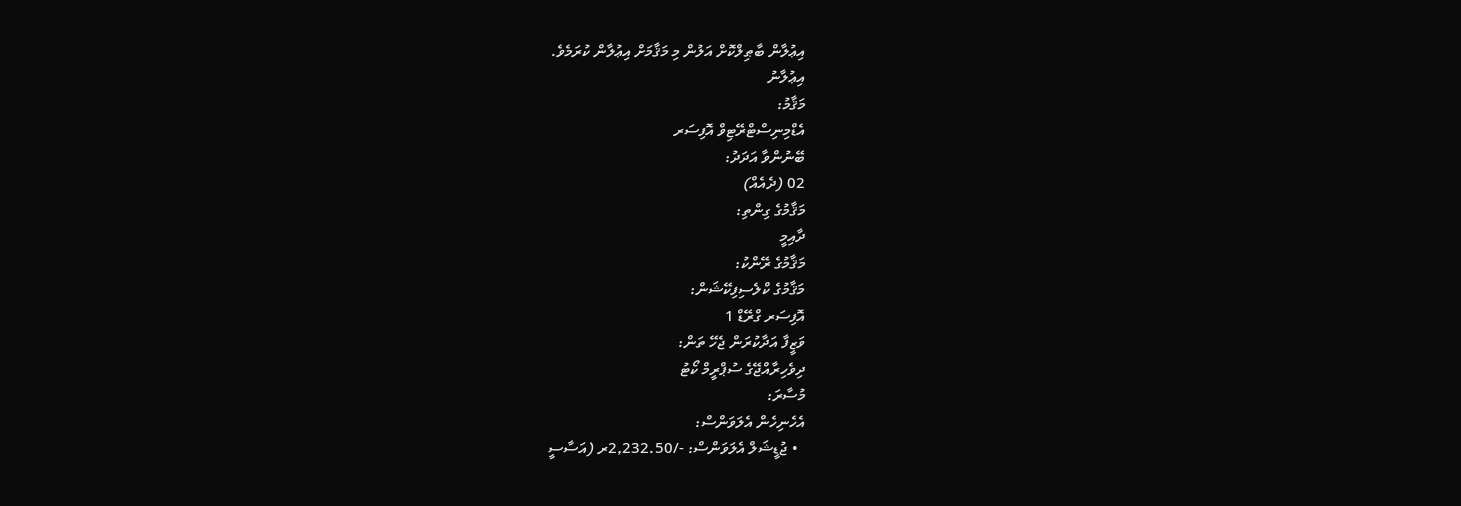އިޢުލާން ބާޠިލްކޮށް އަލުން މި މަޤާމަށް އިޢުލާން ކުރަމެވެ.
އިޢުލާނު
މަޤާމު:
އެޑްމިނިސްޓްރޭޓިވް އޮފިސަރ
ބޭނުންވާ އަދަދު:
02 (ދެއެއް)
މަޤާމުގެ ގިންތި:
ދާއިމީ
މަޤާމުގެ ރޭންކު:
މަޤާމުގެ ކްލެސިފިކޭޝަން:
އޮފިސަރ ގްރޭޑް 1
ވަޒީފާ އަދާކުރަން ޖެހޭ ތަން:
ދިވެހިރާއްޖޭގެ ސުޕްރީމް ކޯޓު
މުސާރަ:
އެހެނިހެން އެލަވަންސް:
  • ޖުޑީޝަލް އެލަވަންސް: -/2,232.50ރ (އަސާސީ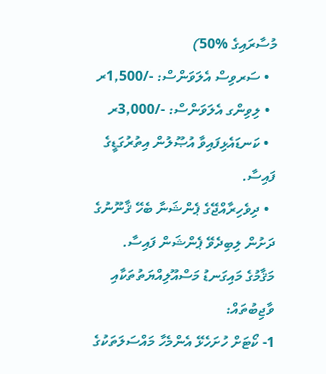މުސާރައިގެ %50)
  • ސަރވިސް އެލަވަންސް: -/1,500ރ
  • ލިވިންގ އެލަވަންސް: -/3,000ރ
  • ކަނޑައެޅިފައިވާ އުޞޫލުން އިތުރުގަޑީގެ ފައިސާ.
  • ދިވެހިރާއްޖޭގެ ޕެންޝަނާ ބެހޭ ޤާނޫނުގެ ދަށުން ލިބިދެވޭ ޕެންޝަން ފައިސާ.
މަޤާމުގެ މައިގަނޑު މަސްއޫލިއްޔަތުތަކާއި ވާޖިބުތައް:
1- ކޯޓަށް ހުށަހެޅޭ އެންމެހާ މައްސަލަތަކުގެ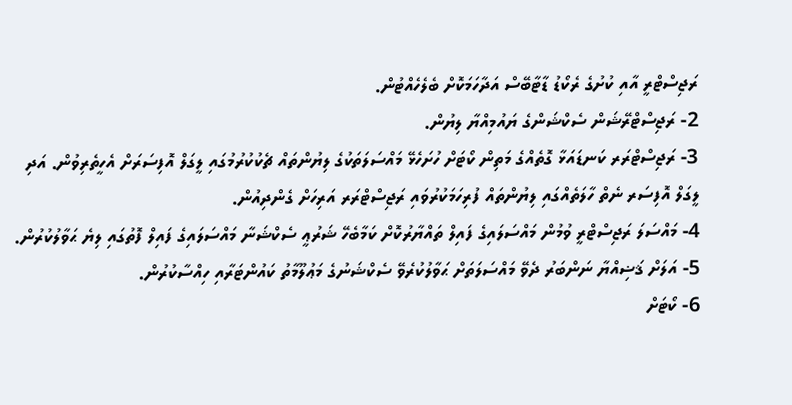ރަޖިސްޓްރީ އާއި ކުށުގެ ރެކޯޑު ޑާޓާބޭސް އަދާހަމަކޮށް ބެލެހެއްޓުން.
2- ރަޖިސްޓްރޭޝަން ސެކްޝަންގެ ޔައުމިއްޔާ ލިޔުން.
3- ރަޖިސްޓްރަރ ކަނޑައަޅާ ގޮތެއްގެ މަތިން ކޯޓަށް ހުށަހެޅޭ މައްސަލަތަކުގެ ލިޔުންތައް ޗެކުކުރުމުގައި ލީގަލް އޮފިސަރަށް އެހީތެރިވުން. އަދި ލީގަލް އޮފިސަރ ނެތް ހާލަތެއްގައި ލިޔުންތައް ފުރިހަމަކުރުވައި ރަޖިސްޓްރަރ އަރިހަށް ގެންދިއުން.
4- މައްސަލަ ރަޖިސްޓްރީ ވުމުން މައްސަލައިގެ ފައިލް ތައްޔާރުކޮށް ކަމާބެހޭ ޝަރުޢީ ސެކްޝަނާ މައްސަލައިގެ ފައިލް ފޮތުގައި ލިޔެ ޙަވާލުކުރުން.
5- އަލަށް ޤަޟިއްޔާ ނަންބަރު ދެވޭ މައްސަލަތަށް ޙަވާލުކުރެވޭ ސެކްޝަނުގެ މަޢުލޫމާތު ކައުންޓަރާއި ހިއްސާކުރުން.
6- ކޯޓަށް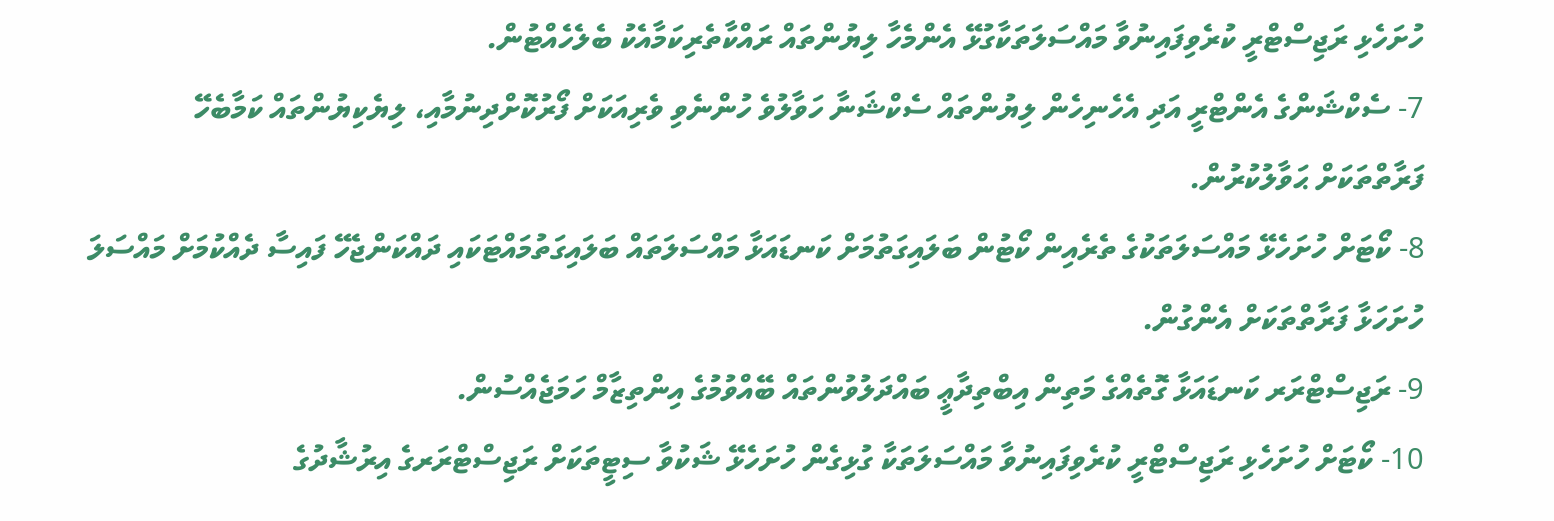ހުށަހެޅި ރަޖިސްޓްރީ ކުރެވިފައިނުވާ މައްސަލަތަކާގުޅޭ އެންމެހާ ލިޔުންތައް ރައްކާތެރިކަމާއެކު ބެލެހެއްޓުން.
7- ސެކްޝަންގެ އެންޓްރީ އަދި އެހެނިހެން ލިޔުންތައް ސެކްޝަނާ ހަވާލުވެ ހުންނެވި ވެރިއަކަށް ފޯރުކޮށްދިނުމާއި، ލިޔެކިޔުންތައް ކަމާބެހޭ ފަރާތްތަކަށް ޙަވާލުކުރުން.
8- ކޯޓަށް ހުށަހެޅޭ މައްސަލަތަކުގެ ތެރެއިން ކޯޓުން ބަލައިގަތުމަށް ކަނޑައަޅާ މައްސަލަތައް ބަލައިގަތުމައްޓަކައި ދައްކަންޖެހޭ ފައިސާ ދެއްކުމަށް މައްސަލަ ހުށަހަޅާ ފަރާތްތަކަށް އެންގުން.
9- ރަޖިސްޓްރަރ ކަނޑައަޅާ ގޮތެއްގެ މަތިން އިބްތިދާޢީ ބައްދަލުވުންތައް ބޭއްވުމުގެ އިންތިޒާމް ހަމަޖެއްސުން.
10- ކޯޓަށް ހުށަހެޅި ރަޖިސްޓްރީ ކުރެވިފައިނުވާ މައްސަލަތަކާ ގުޅިގެން ހުށަހެޅޭ ޝަކުވާ ސިޓީތަކަށް ރަޖިސްޓްރަރގެ އިރުޝާދުގެ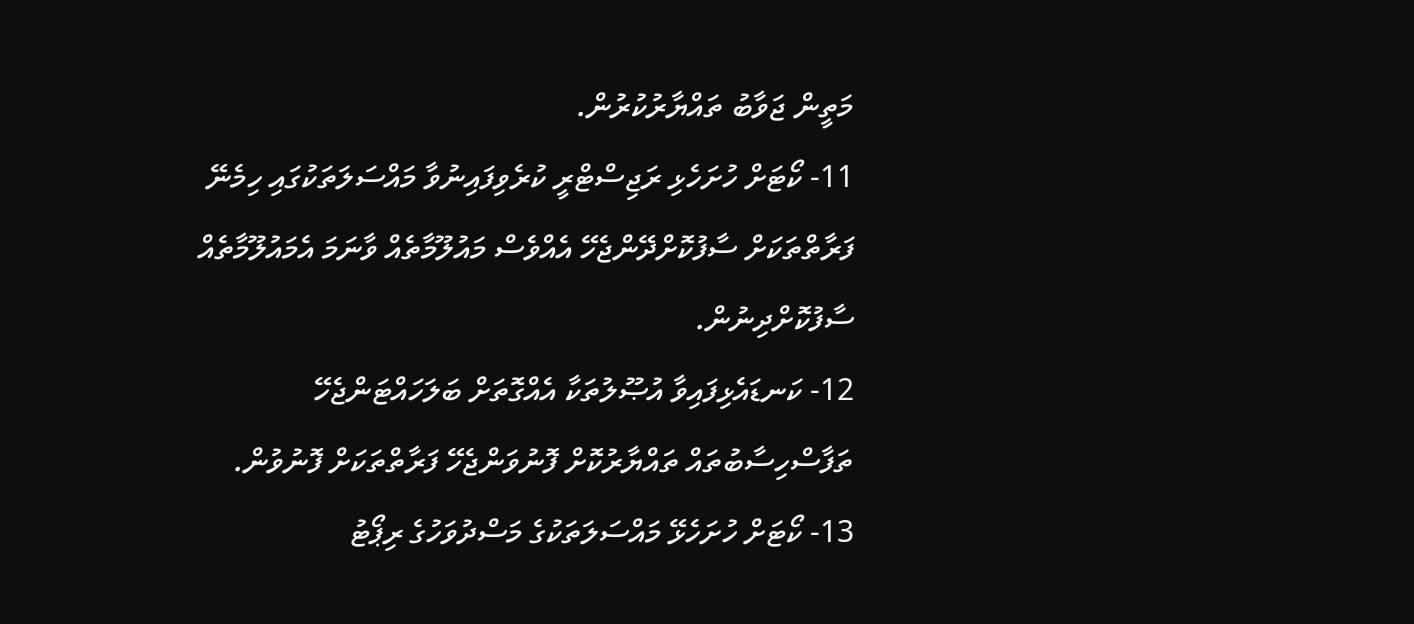މަތީން ޖަވާބު ތައްޔާރުކުރުން.
11- ކޯޓަށް ހުށަހެޅި ރަޖިސްޓްރީ ކުރެވިފައިނުވާ މައްސަލަތަކުގައި ހިމެނޭ ފަރާތްތަކަށް ސާފުކޮށްދޭންޖެހޭ އެއްވެސް މައުލޫމާތެއް ވާނަމަ އެމައުލޫމާތެއް ސާފުކޮށްދިނުން.
12- ކަނޑައެޅިފައިވާ އުޞޫލުތަކާ އެއްގޮތަށް ބަލަހައްޓަންޖެހޭ ތަފާސްހިސާބުތައް ތައްޔާރުކޮށް ފޮނުވަންޖެހޭ ފަރާތްތަކަށް ފޮނުވުން.
13- ކޯޓަށް ހުށަހެޅޭ މައްސަލަތަކުގެ މަސްދުވަހުގެ ރިޕޯޓު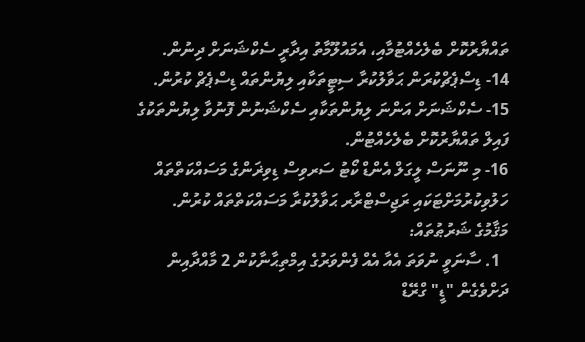ތައްޔާރުކޮށް ބެލެހެއްޓުމާއި، އެމައުލޫމާތު އިދާރީ ސެކްޝަނަށް ދިނުން.
14- ޑިސްޕެޗްކުރަން ޙަވާލުކުރާ ސިޓީތަކާއި ލިޔުންތައް ޑިސްޕެޗް ކުރުން.
15- ސެކްޝަނަށް އަންނަ ލިޔުންތަކާއި ސެކްޝަނުން ފޮނުވާ ލިޔުންތަކުގެ ފައިލް ތައްޔާރުކޮށް ބެލެހެއްޓުން.
16- މި ނޫނަސް ލީގަލް އެންޑް ކޯޓު ސަރވިސް ޑިވިޜަންގެ މަސައްކަތްތައް ހަލުވިކުރުމަށްޓަކައި ރަޖިސްޓްރާރ ޙަވާލުކުރާ މަސައްކަތްތައް ކުރުން.
މަޤާމުގެ ޝަރުޠުތައް:
  1. ސާނަވީ ނުވަތަ އެއާ އެއް ފެންވަރުގެ އިމްތިޙާނާކުން 2 މާއްދާއިން ދަށްވެގެން "ޑީ" ގްރޭޑް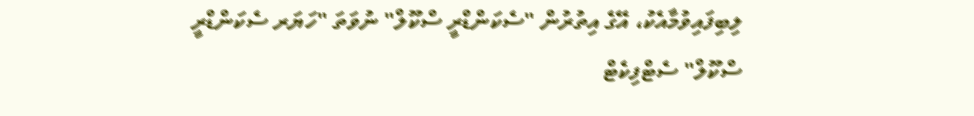ލިބިފައިވުމާއެކު، އޭގެ އިތުރުން "ސެކަންޑްރީ ސްކޫލް" ނުވަތަ "ހަޔަރ ސެކަންޑްރީ ސްކޫލް" ސެޓްފިކެޓް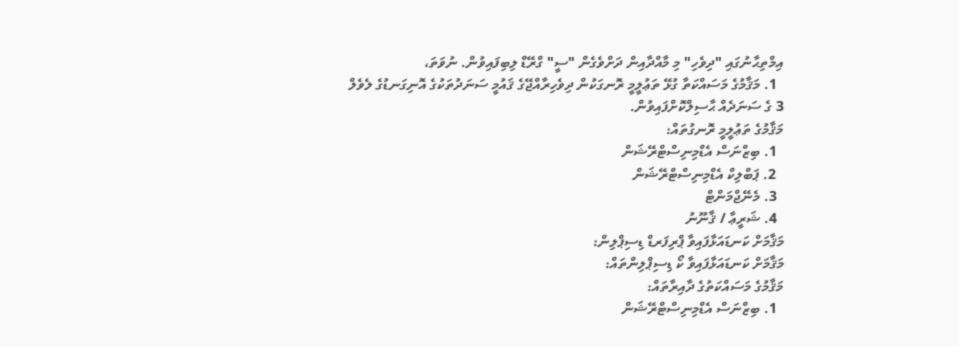އިމްތިޙާނުގައި "ދިވެހި" މި މާއްދާއިން ދަށްވެގެން "ސީ" ގްރޭޑް ލިބިފައިވުން. ނުވަތަ،
  1. މަޤާމުގެ މަސައްކަތާ ގުޅޭ ތަޢުލީމީ ރޮނގަކުން ދިވެހިރާއްޖޭގެ ޤައުމީ ސަނަދުތަކުގެ އޮނިގަނޑުގެ ލެވެލް 3 ގެ ސަނަދެއް ޙާސިލްކޮށްފައިވުން.
މަޤާމުގެ ތަޢުލީމީ ރޮނގުތައް:
  1. ބިޒްނަސް އެޑްމިނިސްޓްރޭޝަން
  2. ޕަބްލިކް އެޑްމިނިސްޓްރޭޝަން
  3. މެނޭޖްމަންޓް
  4. ޝަރީޢާ / ޤާނޫނު
މަޤާމަށް ކަނޑައަޅާފައިވާ ޕްރިފަރޑް ޑިސިޕްލިން:
މަޤާމަށް ކަނޑައަޅާފައިވާ ކޯ ޑިސިޕްލިންތައް:
މަޤާމުގެ މަސައްކަތުގެ ދާއިރާތައް:
  1. ބިޒްނަސް އެޑްމިނިސްޓްރޭޝަން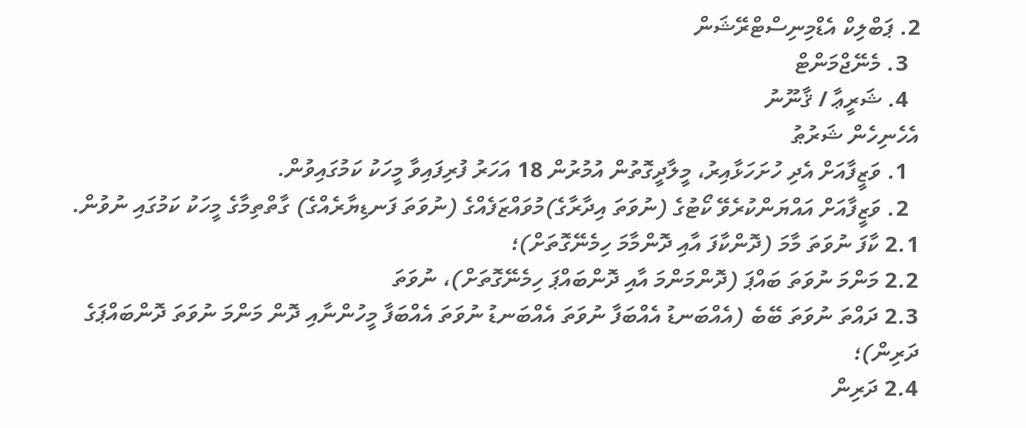2. ޕަބްލިކް އެޑްމިނިސްޓްރޭޝަން
  3. މެނޭޖްމަންޓް
  4. ޝަރީޢާ / ޤާނޫނު
އެހެނިހެން ޝަރުޠު
  1. ވަޒީފާއަށް އެދި ހުށަހަޅާއިރު، މީލާދީގޮތުން އުމުރުން 18 އަހަރު ފުރިފައިވާ މީހަކު ކަމުގައިވުން.
  2. ވަޒީފާއަށް އައްޔަންކުރެވޭ ކޯޓުގެ (ނުވަތަ އިދާރާގެ)މުވައްޒަފެއްގެ (ނުވަތަ ފަނޑިޔާރެއްގެ) ގާތްތިމާގެ މީހަކު ކަމުގައި ނުވުން.
2.1 ކާފަ ނުވަތަ މާމަ (ދޮންކާފަ އާއި ދޮންމާމަ ހިމެނޭގޮތަށް)؛
2.2 މަންމަ ނުވަތަ ބައްޕަ (ދޮންމަންމަ އާއި ދޮންބައްޕަ ހިމެނޭގޮތަށް)، ނުވަތަ
2.3 ދައްތަ ނުވަތަ ބޭބެ (އެއްބަނޑު އެއްބަފާ ނުވަތަ އެއްބަނޑު ނުވަތަ އެއްބަފާ މީހުންނާއި ދޮން މަންމަ ނުވަތަ ދޮންބައްޕަގެ ދަރިން)؛
2.4 ދަރިން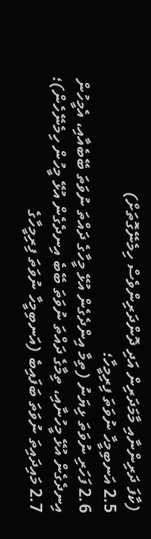(ކާފަ ދަރިންނާއި މާމަދަރިން އަދި ދޮންދަރިންވެސް ހިމެނޭގޮތަށް)
2.5 އަނބިމީހާ ނުވަތަ ފިރިމީހާ؛
2.6 ފަހަރި ނުވަތަ ޅިޔަނު (ތިމާ އިންދެގެން އުޅޭ މީހާގެ ދައްތަ ނުވަތަ ބޭބެއާއި، އެމީހުން އިނދެގެން އުޅޭ މީހުނާއި، ތިމާގެ ދައްތަ ނުވަތަ ބޭބެ އިނދެގެން އުޅޭ މީހުން ހިމެނޭހެން)؛
2.7 މައިދައިތަ ނުވަތަ ބަފައިބެ (އަނބިމީހާ ނުވަތަ ފިރިމީހާގެ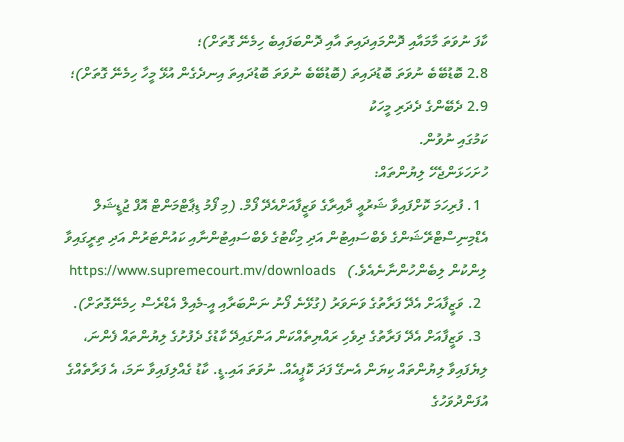ކާފަ ނުވަތަ މާމައާއި ދޮންމައިދައިތަ އާއި ދޮންބަފައިބެ ހިމެނޭ ގޮތަށް)؛
2.8 ބޮޑުބޭބެ ނުވަތަ ބޮޑުދައިތަ (ބޮޑުބޭބެ ނުވަތަ ބޮޑުދައިތަ އިނދެގެން އުޅޭ މީހާ ހިމެނޭ ގޮތަށް)؛
2.9 ދެބޭންގެ ދެދަރި މީހަކު
ކަމުގައި ނުވުން.
ހުށަހަޅަންޖެހޭ ލިޔުންތައް:
  1. ފުރިހަމަ ކޮށްފައިވާ ޝަރުޢީ ދާއިރާގެ ވަޒީފާއަށްއެދޭ ފޯމް. (މި ފޯމު ޑިޕާޓްމަންޓް އޮފް ޖުޑީޝަލް އެޑްމިނިސްޓްރޭޝަންގެ ވެބްސައިޓުން އަދި މިކޯޓުގެ ވެބްސައިޓުންނާއި ކައުންޓަރުން އަދި ތިރީގައިވާ ލިންކުން ލިބެންހުންނާނެއެވެ.)   https://www.supremecourt.mv/downloads
  2. ވަޒީފާއަށް އެދޭ ފަރާތުގެ ވަނަވަރު (ގުޅޭނެ ފޯނު ނަންބަރާއި އީ-މެއިލް އެޑްރެސް ހިމެނޭގޮތަށް).
  3. ވަޒީފާއަށް އެދޭ ފަރާތުގެ ދިވެހި ރައްޔިތެއްކަން އަންގައިދޭ ކާޑުގެ ދެފުށުގެ ލިޔުންތައް ފެންނަ، ލިޔެފައިވާ ލިޔުންތައް ކިޔަން އެނގޭ ފަދަ ކޮޕީއެއް. ނުވަތަ އައި.ޑީ. ކާޑު ގެއްލިފައިވާ ނަމަ، އެ ފަރާތެއްގެ އުފަންދުވަހުގެ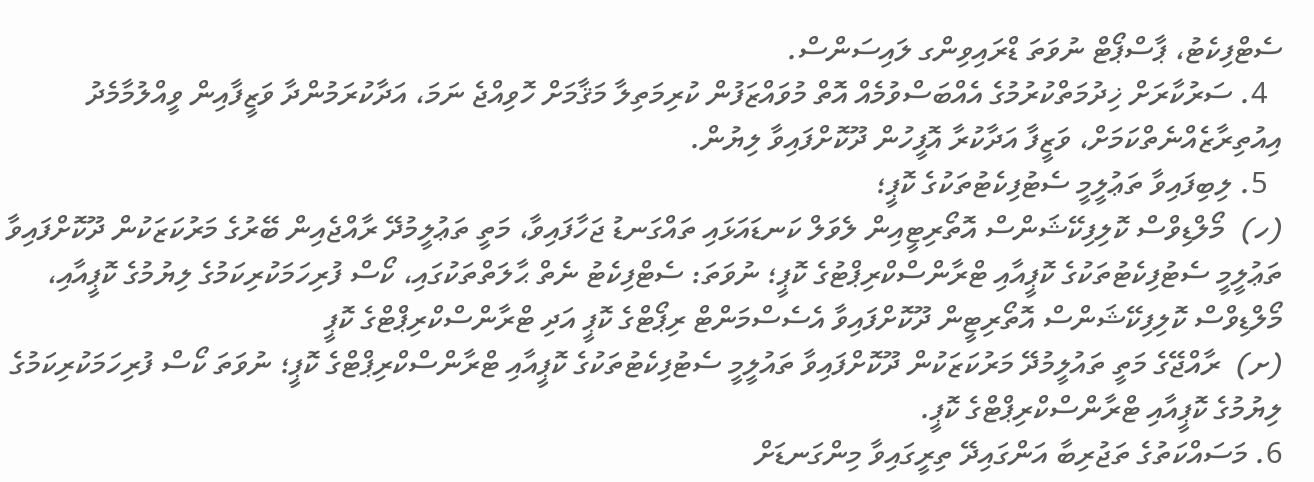ސެޓްފިކެޓު، ޕާސްޕޯޓް ނުވަތަ ޑްރައިވިންގ ލައިސަންސް.
  4. ސަރުކާރަށް ޚިދުމަތްކުރުމުގެ އެއްބަސްވުމެއް އޮތް މުވައްޒަފުން ކުރިމަތިލާ މަޤާމަށް ހޮވިއްޖެ ނަމަ، އަދާކުރަމުންދާ ވަޒީފާއިން ވީއްލުމާމެދު އިއުތިރާޒެއްނެތްކަމަށް، ވަޒީފާ އަދާކުރާ އޮފީހުން ދޫކޮށްފައިވާ ލިޔުން.
  5. ލިބިފައިވާ ތަޢުލީމީ ސެޓުފިކެޓުތަކުގެ ކޮޕީ؛
(ހ)  މޯލްޑިވްސް ކޮލިފިކޭޝަންސް އޮތޯރިޓީއިން ލެވަލް ކަނޑައަޅައި ތައްގަނޑު ޖަހާފައިވާ، މަތީ ތަޢުލީމުދޭ ރާއްޖެއިން ބޭރުގެ މަރުކަޒަކުން ދޫކޮށްފައިވާ ތަޢުލީމީ ސެޓުފިކެޓުތަކުގެ ކޮޕީއާއި ޓްރާންސްކްރިޕްޓުގެ ކޮޕީ؛ ނުވަތަ: ސެޓްފިކެޓު ނެތް ޙާލަތްތަކުގައި، ކޯސް ފުރިހަމަކުރިކަމުގެ ލިޔުމުގެ ކޮޕީއާއި، މޯލްޑިވްސް ކޮލިފިކޭޝަންސް އޮތޯރިޓީން ދޫކޮށްފައިވާ އެސެސްމަންޓް ރިޕޯޓްގެ ކޮޕީ އަދި ޓްރާންސްކްރިޕްޓްގެ ކޮޕީ
(ށ)  ރާއްޖޭގެ މަތީ ތައުލީމުދޭ މަރުކަޒަކުން ދޫކޮށްފައިވާ ތައުލީމީ ސެޓުފިކެޓުތަކުގެ ކޮޕީއާއި ޓްރާންސްކްރިޕްޓްގެ ކޮޕީ؛ ނުވަތަ ކޯސް ފުރިހަމަކުރިކަމުގެ ލިޔުމުގެ ކޮޕީއާއި ޓްރާންސްކްރިޕްޓްގެ ކޮޕީ.
6. މަސައްކަތުގެ ތަޖުރިބާ އަންގައިދޭ ތިރީގައިވާ މިންގަނޑަށް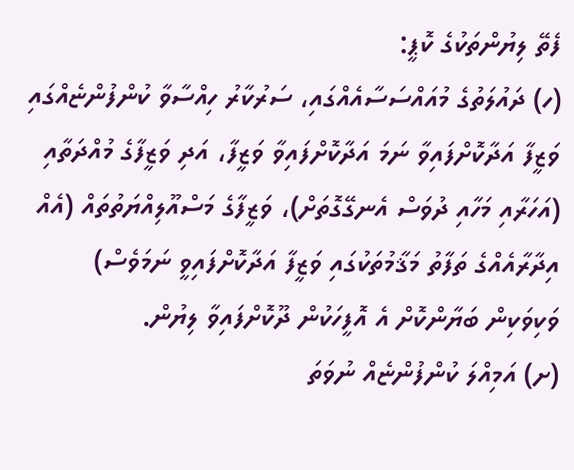ފެތޭ ލިޔުންތަކުގެ ކޮޕީ:
(ހ) ދައުލަތުގެ މުއައްސަސާއެއްގައި، ސަރުކާރު ހިއްސާވާ ކުންފުންޏެއްގައި ވަޒީފާ އަދާކޮށްފައިވާ ނަމަ އަދާކޮށްފައިވާ ވަޒީފާ، އަދި ވަޒީފާގެ މުއްދަތާއި (އަހަރާއި މަހާއި ދުވަސް އެނގޭގޮތަށް)، ވަޒީފާގެ މަސްއޫލިއްޔަތުތައް (އެއް އިދާރާއެއްގެ ތަފާތު މަޤާމުތަކުގައި ވަޒީފާ އަދާކޮށްފައިވީ ނަމަވެސް) ވަކިވަކިން ބަޔާންކޮށް އެ އޮފީހަކުން ދޫކޮށްފައިވާ ލިޔުން.
(ށ) އަމިއްލަ ކުންފުންޏެއް ނުވަތަ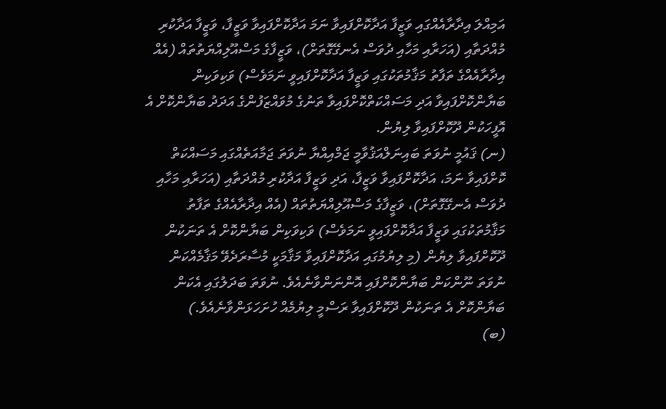އަމިއްލަ އިދާރާއެއްގައި ވަޒީފާ އަދާކޮށްފައިވާ ނަމަ އަދާކޮށްފައިވާ ވަޒީފާ، ވަޒީފާ އަދާކުރި މުއްދަތާއި (އަހަރާއި މަހާއި ދުވަސް އެނގޭގޮތަށް)، ވަޒީފާގެ މަސްއޫލިއްޔަތުތައް (އެއް އިދާރާއެއްގެ ތަފާތު މަޤާމުތަކުގައި ވަޒީފާ އަދާކޮށްފައިވީ ނަމަވެސް) ވަކިވަކިން ބަޔާންކޮށްފައިވާ އަދި މަސައްކަތްކޮށްފައިވާ ތަނުގެ މުވައްޒަފުންގެ އަދަދު ބަޔާންކޮށް އެ އޮފީހަކުން ދޫކޮށްފައިވާ ލިޔުން.
(ނ) ޤައުމީ ނުވަތަ ބައިނަލްއަޤުވާމީ ޖަމްއިއްޔާ ނުވަތަ ޖަމާއަތެއްގައި މަސައްކަތް ކޮށްފައިވާ ނަމަ، އަދާކޮށްފައިވާ ވަޒީފާ، އަދި ވަޒީފާ އަދާކުރި މުއްދަތާއި (އަހަރާއި މަހާއި ދުވަސް އެނގޭގޮތަށް)، ވަޒީފާގެ މަސްއޫލިއްޔަތުތައް (އެއް އިދާރާއެއްގެ ތަފާތު މަޤާމުތަކުގައި ވަޒީފާ އަދާކޮށްފައިވީ ނަމަވެސް) ވަކިވަކިން ބަޔާންކޮށް އެ ތަނަކުން ދޫކޮށްފައިވާ ލިޔުން (މި ލިޔުމުގައި އަދާކޮށްފައިވާ މަޤާމަކީ މުސާރަދެވޭ މަޤާމެއްކަން ނުވަތަ ނޫންކަން ބަޔާންކޮށްފައި އޮންނަންވާނެއެވެ. ނުވަތަ ބަދަލުގައި އެކަން ބަޔާންކޮށް އެ ތަނަކުން ދޫކޮށްފައިވާ ރަސްމީ ލިޔުމެއް ހުށަހަޅަންވާނެއެވެ.)
(ބ)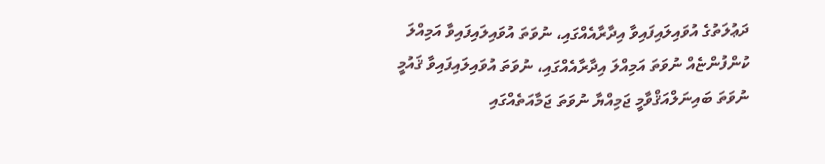ދަޢުލަތުގެ އުވައިލައިފައިވާ އިދާރާއެއްގައި، ނުވަތަ އުވައިލައިފައިވާ އަމިއްލަ ކުންފުންޏެއް ނުވަތަ އަމިއްލަ އިދާރާއެއްގައި، ނުވަތަ އުވައިލައިފައިވާ ޤައުމީ ނުވަތަ ބައިނަލްއަޤްވާމީ ޖަމިއްޔާ ނުވަތަ ޖަމާއަތެއްގައި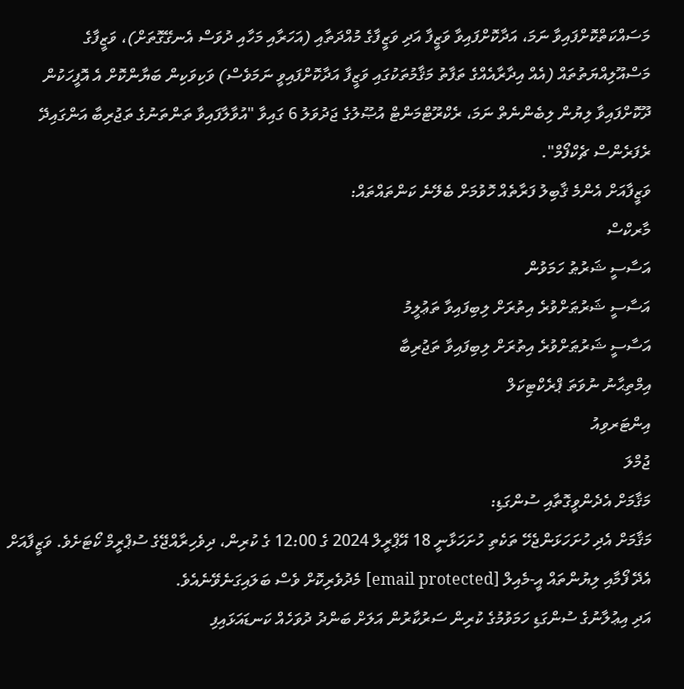މަސައްކަތްކޮށްފައިވާ ނަމަ، އަދާކޮށްފައިވާ ވަޒީފާ އަދި ވަޒީފާގެ މުއްދަތާއި (އަހަރާއި މަހާއި ދުވަސް އެނގޭގޮތަށް)، ވަޒީފާގެ މަސްއޫލިއްޔަތުތައް (އެއް އިދާރާއެއްގެ ތަފާތު މަޤާމުތަކުގައި ވަޒީފާ އަދާކޮށްފައިވީ ނަމަވެސް) ވަކިވަކިން ބަޔާންކޮށް އެ އޮފީހަކުން ދޫކޮށްފައިވާ ލިޔުން ލިބެންނެތް ނަމަ، ރެކްރޫޓްމަންޓް އުޞޫލުގެ ޖަދުވަލު 6 ގައިވާ "އުވާލާފައިވާ ތަންތަނުގެ ތަޖުރިބާ އަންގައިދޭ ރެފަރެންސް ޗެކްފޯމް".
ވަޒީފާއަށް އެންމެ ޤާބިލު ފަރާތެއް ހޮވުމަށް ބެލޭނެ ކަންތައްތައް:
މާރކްސް
އަސާސީ ޝަރުޠު ހަމަވުން
އަސާސީ ޝަރުޠަށްވުރެ އިތުރަށް ލިބިފައިވާ ތަޢުލީމު
އަސާސީ ޝަރުޠަށްވުރެ އިތުރަށް ލިބިފައިވާ ތަޖުރިބާ
އިމްތިޙާނު ނުވަތަ ޕްރެކްޓިކަލް
އިންޓަރވިއު
ޖުމްލަ
މަޤާމަށް އެދެންވީގޮތާއި ސުންގަޑި:
މަޤާމަށް އެދި ހުށަހަޅަންޖެހޭ ތަކެތި ހުށަހަޅާނީ 18 އޭޕްރީލް 2024 ގެ 12:00 ގެ ކުރިން، ދިވެހިރާއްޖޭގެ ސުޕްރީމް ކޯޓަށެވެ. ވަޒީފާއަށް އެދޭ ފޯމާއި ލިޔުންތައް އީ-މެއިލް [email protected] މެދުވެރިކޮށް ވެސް ބަލައިގަނެވޭނެއެވެ.
އަދި އިޢުލާނުގެ ސުންގަޑި ހަމަވުމުގެ ކުރިން ސަރުކާރުން އަލަށް ބަންދު ދުވަހެއް ކަނޑައަޅައިފި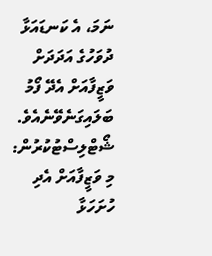ނަމަ، އެ ކަނޑައަޅާ ދުވަހުގެ އަދަދަށް ވަޒީފާއަށް އެދޭ ފޯމު ބަލައިގަނެވޭނެއެވެ.
ޝޯޓްލިސްޓުކުރުން:
މި ވަޒީފާއަށް އެދި ހުށަހަޅާ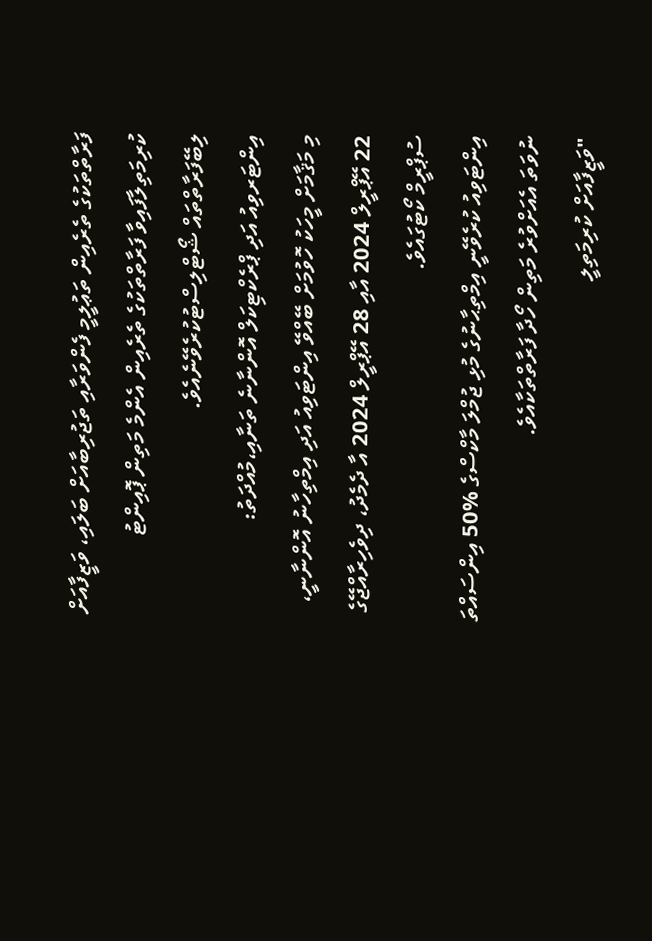ފަރާތްތަކުގެ ތެރެއިން ތަޢުލީމީ ފެންވަރާއި ތަޖުރިބާއަށް ބަލައި، ވަޒީފާއަށް ކުރިމަތިލާފައިވާ ފަރާތްތަކުގެ ތެރެއިން އެންމެ މަތިން ޕޮއިންޓު ލިބޭފަރާތްތައް ޝޯޓްލިސްޓުކުރެވޭނެއެވެ.
އިންޓަރވިއު އަދި ޕްރެކްޓިކަލް އޮންނާނެ ތަނާއި،މުއްދަތު:
މި މަޤާމަށް މީހަކު ހޮވުމަށް ބޭއްވޭ އިންޓަވިއު އަދި އިމްތިހާނު އޮންނާނީ، 22 އޭޕްރީލް 2024 އާއި 28 އޭޕްރީލް 2024 އާ ދެމެދު، ދިވެހިރާއްޖޭގެ ސުޕްރީމް ކޯޓުގައެވެ.
އިންޓަވިއު ކުރެވޭނީ އިމްތިޙާނުގެ މުޅި ޖުމްލަ މާކްސްގެ %50 އިންސައްތަ ނުވަތަ އެއަށްވުރެ މަތިން ހޯދާ ފަރާތްތަކާއެވެ.
"ވަޒީފާއަށް ކުރިމަތިލީ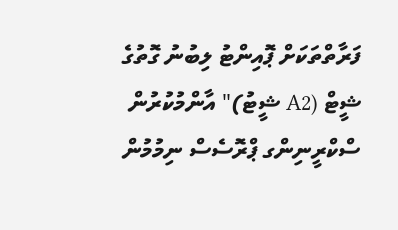ފަރާތްތަކަށް ޕޮއިންޓު ލިބުނު ގޮތުގެ ޝީޓް (A2 ޝީޓު)" އާންމުކުރުން
ސްކްރީނިންގ ޕްރޮސެސް ނިމުމުން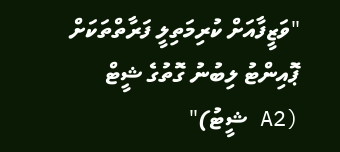"ވަޒީފާއަށް ކުރިމަތިލީ ފަރާތްތަކަށް ޕޮއިންޓު ލިބުނު ގޮތުގެ ޝީޓް (A2 ޝީޓު)"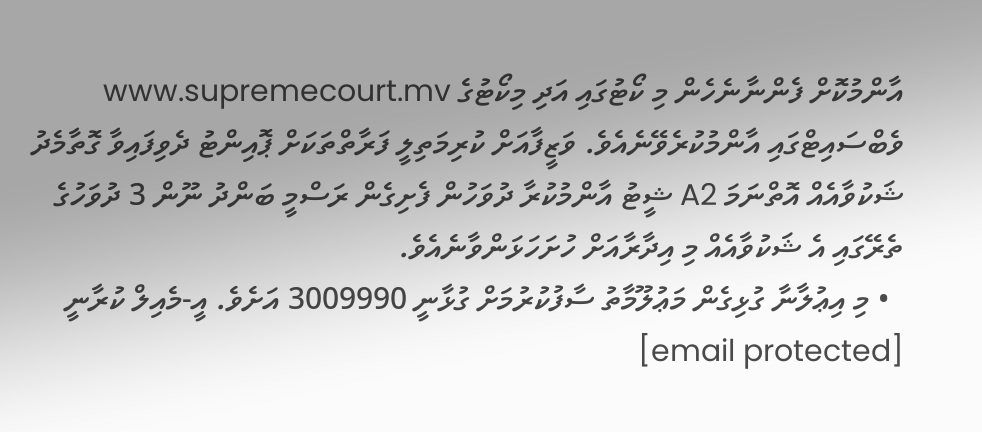އާންމުކޮށް ފެންނާނެހެން މި ކޯޓުގައި އަދި މިކޯޓުގެ www.supremecourt.mv ވެބްސައިޓްގައި އާންމުކުރެވޭނެއެވެ. ވަޒީފާއަށް ކުރިމަތިލީ ފަރާތްތަކަށް ޕޮއިންޓު ދެވިފައިވާ ގޮތާމެދު ޝަކުވާއެއް އޮތްނަމަ A2 ޝީޓު އާންމުކުރާ ދުވަހުން ފެށިގެން ރަސްމީ ބަންދު ނޫން 3 ދުވަހުގެ ތެރޭގައި އެ ޝަކުވާއެއް މި އިދާރާއަށް ހުށަހަޅަންވާނެއެވެ.
  • މި އިޢުލާނާ ގުޅިގެން މަޢުލޫމާތު ސާފުކުރުމަށް ގުޅާނީ 3009990 އަށެވެ. އީ-މެއިލް ކުރާނީ [email protected]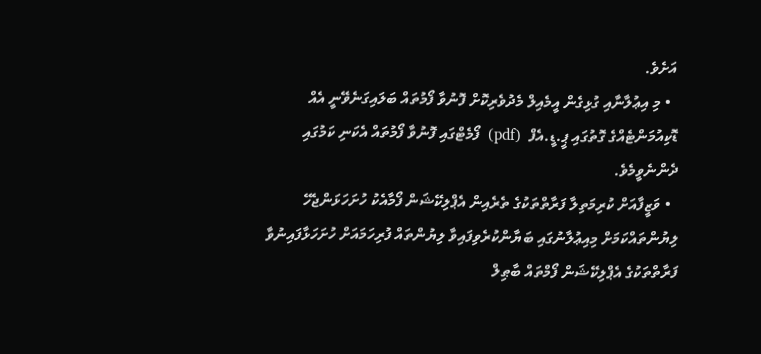އަށެވެ.
  • މި އިޢުލާނާއި ގުޅިގެން އީމެއިލް މެދުވެރިކޮށް ފޮނުވާ ފޯމުތައް ބަލައިގަނެވޭނީ އެއް ޑޮކިއުމަންޓެއްގެ ގޮތުގައި ޕީ.ޑީ.އެފް  (pdf)  ފޯމެޓްގައި ފޮނުވާ ފޯމުތައް އެކަނި ކަމުގައި ދެންނެވީމެވެ.
  • ވަޒީފާއަށް ކުރިމަތިލާ ފަރާތްތަކުގެ ތެރެއިން އެޕްލިކޭޝަން ފޯމާއެކު ހުށަހަޅަންޖެހޭ ލިޔުންތައްކަމަށް މިއިޢުލާނުގައި ބަޔާންކުރެވިފައިވާ ލިޔުންތައް ފުރިހަމައަށް ހުށަހަޅާފައިނުވާ ފަރާތްތަކުގެ އެޕްލިކޭޝަން ފޯމްތައް ބާޠިލް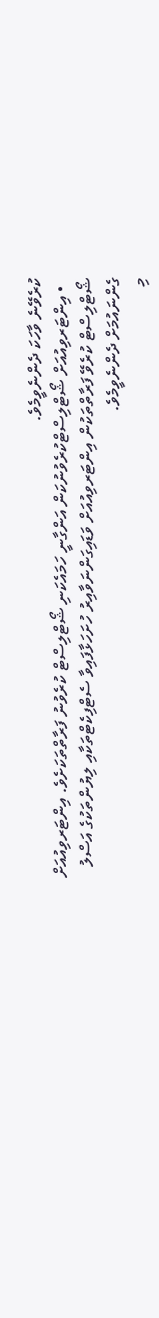ކުރެވޭނެ ވާހަކަ ދެންނެވީމެވެ.
  • އިންޓަރވިއުއަށް ޝޯޓްލިސްޓްކުރެވުނުކަން އަންގާނީ ހަމައެކަނި ޝޯޓްލިސްޓް ކުރެވުނު ފަރާތްތަކަށެވެ. އިންޓަރވިއުއަށް ޝޯޓްލިސްޓް ކުރެވޭ ފަރާތްތަކުން އިންޓަރވިއުއަށް ވަޑައިގަންނަވާއިރު ހުށަހަޅާފައިވާ ސެޓްފިކެޓްތަކާއި ލިޔުންތަކުގެ އަސްލު ގެންނައުމަށް ދެންނެވީމެވެ.
މި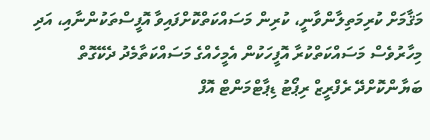މަޤާމަށް ކުރިމަތިލާންވާނީ، ކުރިން މަސައްކަތްކޮށްފައިވާ އޮފީސްތަކުންނާއި، އަދި މިހާރުވެސް މަސައްކަތްކުރާ އޮފީހަކުން އެމީހެއްގެ މަސައްކަތާމެދު ދެކޭގޮތް ބަޔާންކޮށްދޭ ރެފްރީޒް ރިޕޯޓު ޑިޕާޓްމަންޓް އޮފް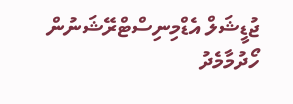ޖުޑީޝަލް އެޑްމިނިސްޓްރޭޝަނުން ހޯދުމާމެދު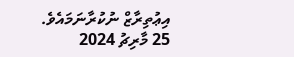އިޢުތިރާޒް ނުކުރާނަމައެވެ.
25 މާރިޗު 2024